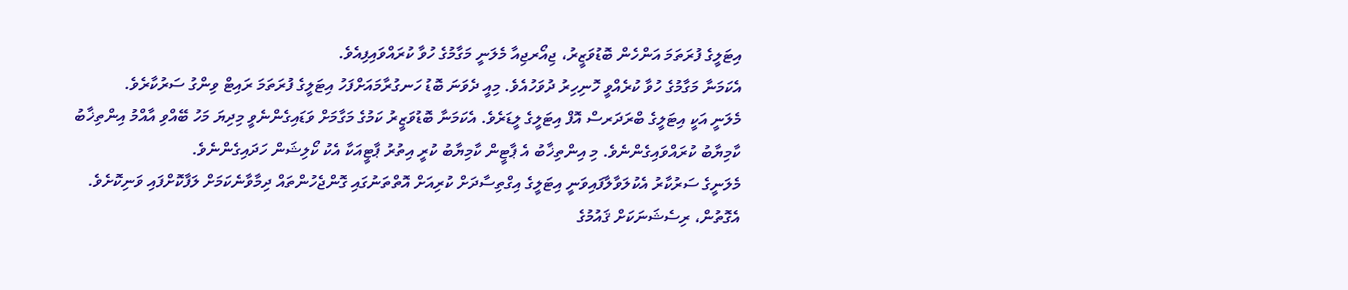އިޓަލީގެ ފުރަތަމަ އަންހެން ބޮޑުވަޒީރު، ޖިއޯރޖިއާ މެލަނީ މަގާމުގެ ހުވާ ކުރައްވައިފިއެވެ.
އެކަމަނާ މަގާމުގެ ހުވާ ކުރެއްވީ ހޮނިހިރު ދުވަހުއެވެ. މިއީ ދެވަނަ ބޮޑު ހަނގުރާމައަށްފަހު އިޓަލީގެ ފުރަތަމަ ރައިޓް ވިންގު ސަރުކާރެވެ.
މެލަނީ އަކީ އިޓަލީގެ ބްރަދަރސް އޮފް އިޓަލީގެ ލީޑަރެވެ. އެކަމަނާ ބޮޑުވަޒީރު ކަމުގެ މަގާމަށް ވަޑައިގެންނެވީ މިދިޔަ މަހު ބޭއްވި އާއްމު އިންތިޚާބު ކާމިޔާބު ކުރައްވައިގެންނެވެ. މި އިންތިޚާބު އެ ޕާޓީން ކާމިޔާބު ކުރީ އިތުރު ޕާޓީއަކާ އެކު ކޯލިޝަން ހަދައިގެންނެވެ.
މެލަނީގެ ސަރުކާރު އެކުލަވާލާފައިވަނީ އިޓަލީގެ އިގްތިސާދަށް ކުރިއަށް އޮތްތަނުގައި ގޮންޖެހުންތައް ދިމާވާނެކަމަށް ލަފާކޮށްފައި ވަނިކޮށެވެ. އެގޮތުން، ރިސެޝަނަކަށް ޤައުމުގެ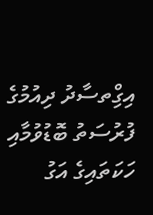އިގްިތސާދު ދިއުމުގެ ފުރުސަތު ބޮޑުވުމާއި ހަކަތައިގެ އަގު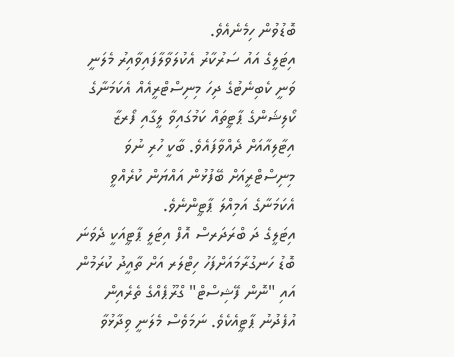ބޮޑުވުން ހިމެނެއެވެ.
އިޓަލީގެ އައު ސަރުކާރު އެކުލަވާލާފައިވާއިރު މެލަނީ ވަނީ ކެބިނެޓުގެ ދިހަ މިނިސްޓްރީއެއް އެކަމަނާގެ ކޯލިޝަންގެ ޕާޓީތައް ކަމުގައިވާ ލީގާއި ފޯރޒާ އިޓާލިއާއަށް ދެއްވާފައެވެ. ބާކީ ހުރި ނުވަ މިނިސްޓްރީއަށް ބޭފުޅުން އައްޔަން ކުރެއްވީ އެކަމަނާގެ އަމިއްލަ ޕާޓީންނެވެ.
އިޓަލީގެ ދަ ބްރަދަރސް އޮފް އިޓަލީ ޕާޓީއަކީ ދެވަނަ ބޮޑު ހަނގުރާމައަށްފަހު ހިޓްލަރ އަށް ތާއީދު ކުރަމުން އައި "ނޮން ފޭޝިސްޓް" ގްރޫޕެއްގެ ތެރެއިން އުފެދުނު ޕާޓީއެކެވެ. ނަމަވެސް މެލަނީ ވިދާޅުވާ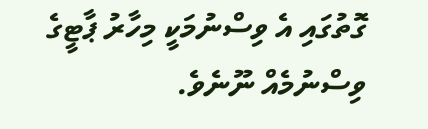ގޮތުގައި އެ ވިސްނުމަކީ މިހާރު ޕާޓީގެ ވިސްނުމެއް ނޫނެވެ.